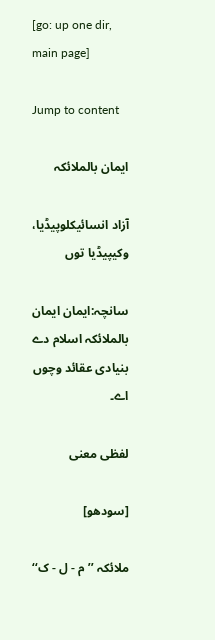[go: up one dir, main page]

Jump to content

ایمان بالملائکہ

آزاد انسائیکلوپیڈیا، وکیپیڈیا توں

سانچہ:ایمان ایمان بالملائکہ اسلام دے بنیادی عقائد وچوں اے۔

لفظی معنی

[سودھو]

ملائکہ ’’م - ل - ک‘‘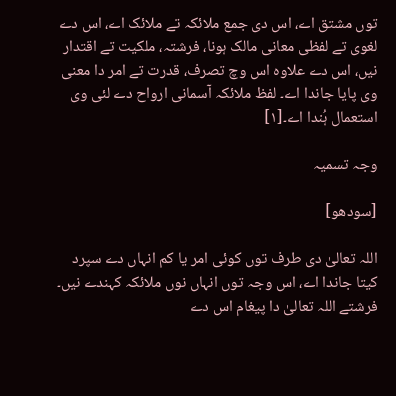توں مشتق اے، اس دی جمع ملائکہ تے ملائک اے، اس دے لغوی تے لفظی معانی مالک ہونا، فرشتہ، ملکیت تے اقتدار نيں، اس دے علاوہ اس وچ تصرف، قدرت تے امر دا معنی وی پایا جاندا اے۔ لفظ ملائکہ آسمانی ارواح دے لئی وی استعمال ہُندا اے۔[۱]

وجہ تسمیہ

[سودھو]

اللہ تعالیٰ دی طرف توں کوئی امر یا کم انہاں دے سپرد کیتا جاندا اے، اس وجہ توں انہاں نوں ملائکہ کہندے نيں۔ فرشتے اللہ تعالیٰ دا پیغام اس دے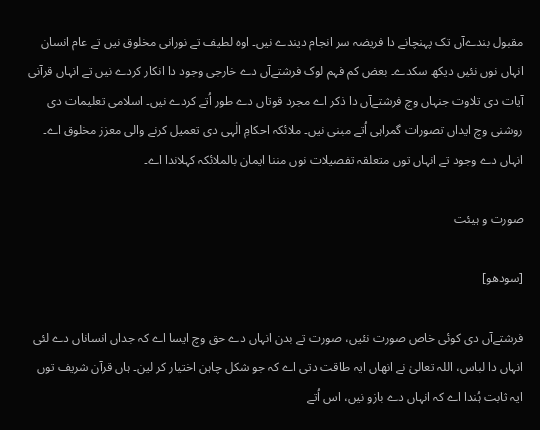مقبول بندےآں تک پہنچانے دا فریضہ سر انجام دیندے نيں۔ اوہ لطیف تے نورانی مخلوق نيں تے عام انسان انہاں نوں نئيں دیکھ سکدے۔ بعض کم فہم لوک فرشتےآں دے خارجی وجود دا انکار کردے نيں تے انہاں قرآنی آیات دی تلاوت جنہاں وچ فرشتےآں دا ذکر اے مجرد قوتاں دے طور اُتے کردے نيں۔ اسلامی تعلیمات دی روشنی وچ ایداں تصورات گمراہی اُتے مبنی نيں۔ ملائکہ احکامِ الٰہی دی تعمیل کرنے والی معزز مخلوق اے۔ انہاں دے وجود تے انہاں توں متعلقہ تفصیلات نوں مننا ایمان بالملائکہ کہلاندا اے۔

صورت و ہیئت

[سودھو]

فرشتےآں دی کوئی خاص صورت نئيں، صورت تے بدن انہاں دے حق وچ ایسا اے کہ جداں انساناں دے لئی انہاں دا لباس، اللہ تعالیٰ نے انھاں ایہ طاقت دتی اے کہ جو شکل چاہن اختیار کر لین۔ ہاں قرآن شریف توں ایہ ثابت ہُندا اے کہ انہاں دے بازو نيں، اس اُتے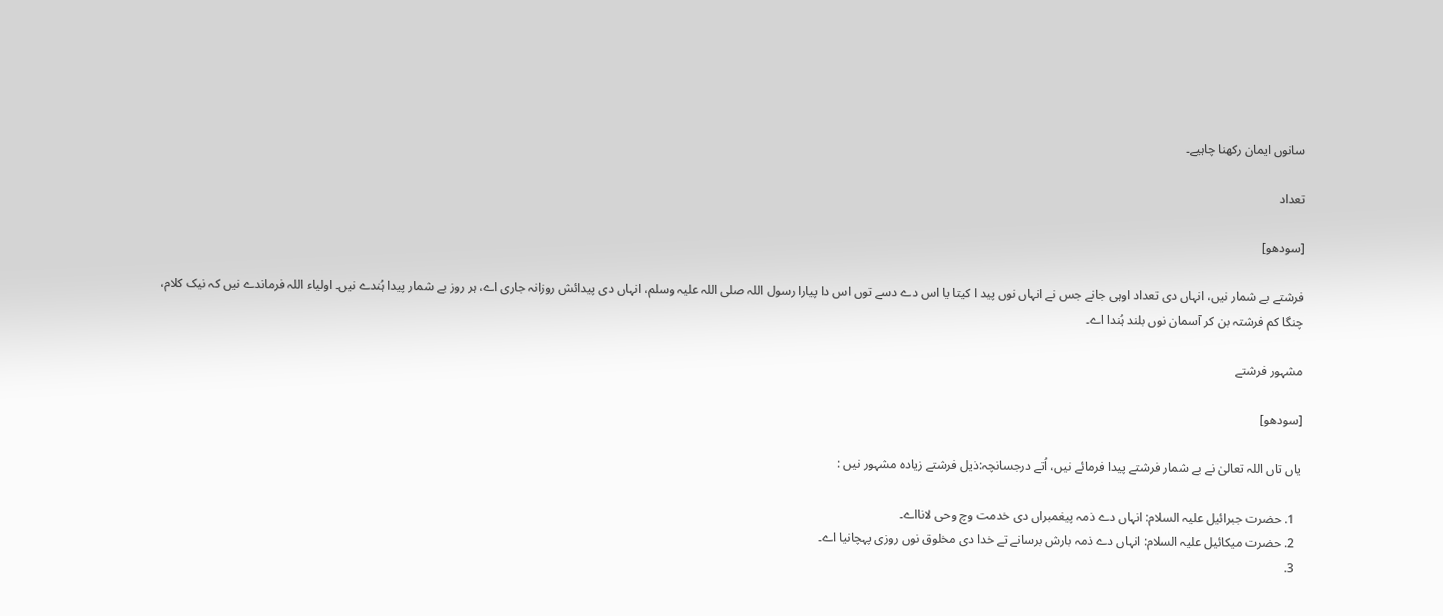سانوں ایمان رکھنا چاہیے۔

تعداد

[سودھو]

فرشتے بے شمار نيں، انہاں دی تعداد اوہی جانے جس نے انہاں نوں پید ا کیتا یا اس دے دسے توں اس دا پیارا رسول اللہ صلی اللہ علیہ وسلم، انہاں دی پیدائش روزانہ جاری اے، ہر روز بے شمار پیدا ہُندے نيں۔ اولیاء اللہ فرماندے نيں کہ نیک کلام، چنگا کم فرشتہ بن کر آسمان نوں بلند ہُندا اے۔

مشہور فرشتے

[سودھو]

یاں تاں اللہ تعالیٰ نے بے شمار فرشتے پیدا فرمائے نيں، اُتے درجسانچہ:ذیل فرشتے زیادہ مشہور نيں :

  1. حضرت جبرائیل علیہ السلام: انہاں دے ذمہ پیغمبراں دی خدمت وچ وحی لانااے۔
  2. حضرت میکائیل علیہ السلام: انہاں دے ذمہ بارش برسانے تے خدا دی مخلوق نوں روزی پہچانیا اے۔
  3.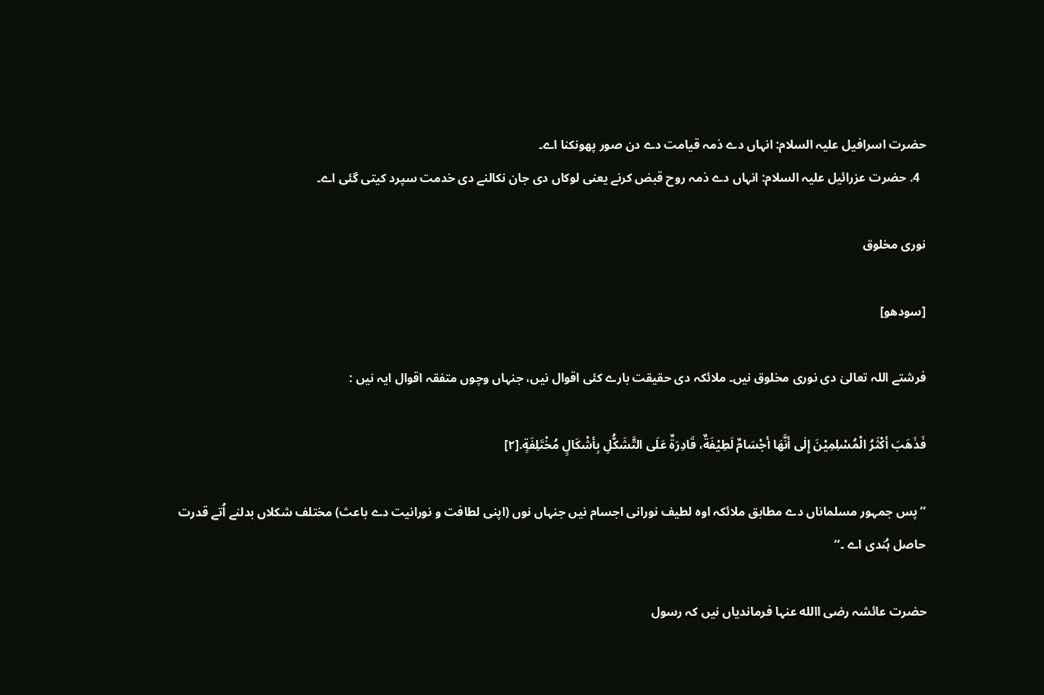حضرت اسرافیل علیہ السلام: انہاں دے ذمہ قیامت دے دن صور پھونکنا اے۔
  4. حضرت عزرائیل علیہ السلام: انہاں دے ذمہ روح قبض کرنے یعنی لوکاں دی جان نکالنے دی خدمت سپرد کيتی گئی اے۔

نوری مخلوق

[سودھو]

فرشتے اللہ تعالیٰ دی نوری مخلوق نيں۔ ملائکہ دی حقیقت بارے کئی اقوال نيں، جنہاں وچوں متفقہ اقوال ایہ نيں :

فَذَهَبَ أکْثَرُ الْمُسْلِمِيْنَ إِلٰی أنَّهَا أجْسَامٌ لَطِيْفَةٌ، قَادِرَةٌ عَلَی التَّشَکُّلِ بِأشْکَالٍ مُخْتَلِفَةٍ.[۲]

’’پس جمہور مسلماناں دے مطابق ملائکہ اوہ لطیف نورانی اجسام نيں جنہاں نوں (اپنی لطافت و نورانیت دے باعث) مختلف شکلاں بدلنے اُتے قدرت حاصل ہُندی اے ۔‘‘

حضرت عائشہ رضی االله عنہا فرماندیاں نيں کہ رسول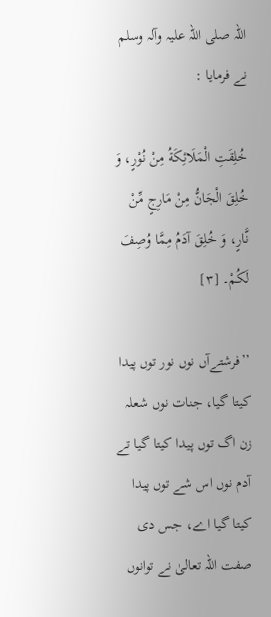اللہ صلی اللہ علیہ وآلہ وسلم نے فرمایا :

خُلِقَتِ الْمَلَائِکَةُ مِنْ نُوْرٍ، وَ خُلِقَ الْجَانُّ مِنْ مَارِجٍ مِّنْ نَّارٍ، وَ خُلِقَ آدَمُ مِمَّا وُصِفَ لَکُمْ۔ [۳]

’’فرشتےآں نوں نور توں پیدا کیتا گیا، جنات نوں شعلہ زن اگ توں پیدا کیتا گیا تے آدم نوں اس شے توں پیدا کیتا گیا اے، جس دی صفت اللہ تعالیٰ نے توانوں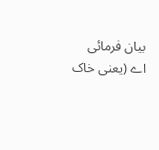بیان فرمائی اے (یعنی خاک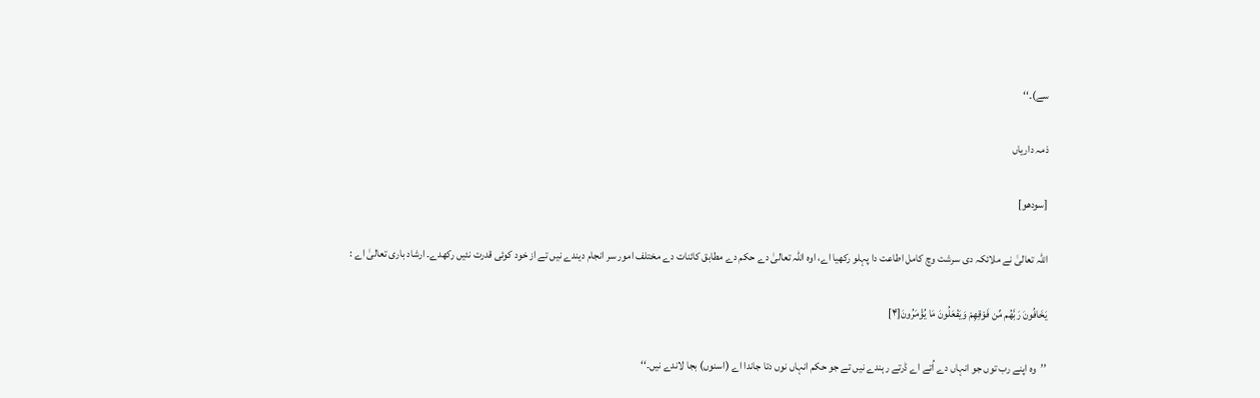سے)۔‘‘

ذمہ داریاں

[سودھو]

اللہ تعالیٰ نے ملائکہ دی سرشت وچ کامل اطاعت دا پہلو رکھیا اے، اوہ اللہ تعالیٰ دے حکم دے مطابق کائنات دے مختلف امور سر انجام دیندے نيں تے از خود کوئی قدرت نئيں رکھدے۔ ارشاد باری تعالیٰ اے :

يَخَافُونَ رَبَّهُم مِّن فَوْقِهِمْ وَيَفْعَلُونَ مَا يُؤْمَرُونَ[۴]

’’وہ اپنے رب توں جو انہاں دے اُتے اے ڈرتے رہندے نيں تے جو حکم انہاں نوں دتا جاندا اے (اسنوں) بجا لاندے نيں۔‘‘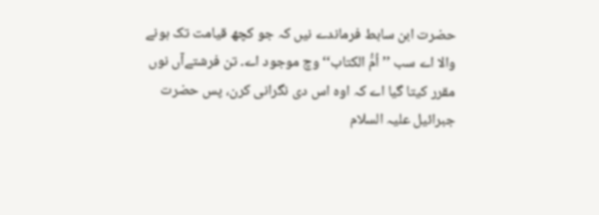حضرت ابن سابط فرماندے نيں کہ جو کچھ قیامت تک ہونے والا اے سب ’’اُمُّ الکتاب‘‘ وچ موجود اے۔ تن فرشتےآں نوں مقرر کیتا گیا اے کہ اوہ اس دی نگرانی کرن، پس حضرت جبرائیل علیہ السلام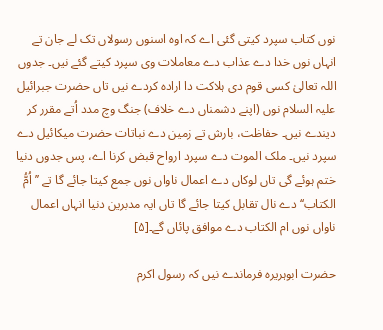نوں کتاب سپرد کيتی گئی اے کہ اوہ اسنوں رسولاں تک لے جان تے انہاں نوں خدا دے عذاب دے معاملات وی سپرد کیتے گئے نيں۔ جدوں اللہ تعالیٰ کسی قوم دی ہلاکت دا ارادہ کردے نيں تاں حضرت جبرائیل علیہ السلام نوں (اپنے دشمناں دے خلاف) جنگ وچ مدد اُتے مقرر کر دیندے نيں۔ حفاظت، بارش تے زمین دے نباتات حضرت میکائیل دے سپرد نيں۔ ملک الموت دے سپرد ارواح قبض کرنا اے، پس جدوں دنیا ختم ہوئے گی تاں لوکاں دے اعمال ناواں نوں جمع کیتا جائے گا تے ’’اُمُّ الکتاب‘‘ دے نال تقابل کیتا جائے گا تاں ایہ مدبرین دنیا انہاں اعمال ناواں نوں ام الکتاب دے موافق پائاں گے۔[۵]

حضرت ابوہریرہ فرماندے نيں کہ رسول اکرم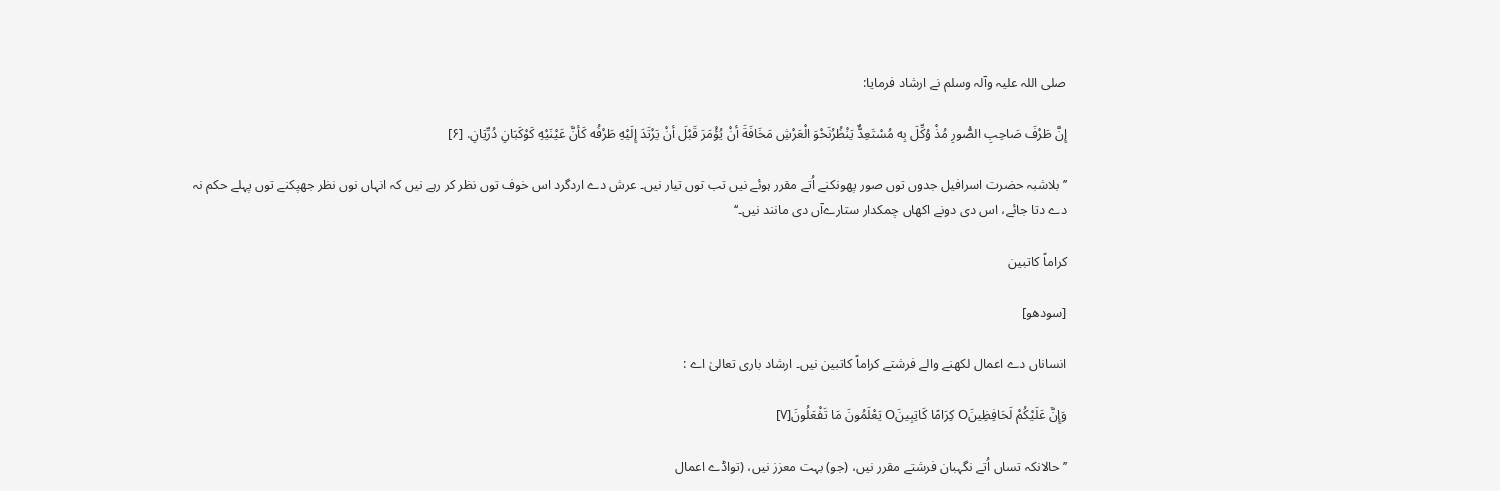صلی اللہ علیہ وآلہ وسلم نے ارشاد فرمایا:

إِنَّ طَرْفَ صَاحِبِ الصُّورِ مُذْ وُکِّلَ بِه مُسْتَعِدٌّ يَنْظُرُنَحْوَ الْعَرْشِ مَخَافَةَ أنْ يُؤْمَرَ قَبْلَ أنْ يَرْتَدَ إِلَيْهِ طَرْفُه کَأنَّ عَيْنَيْهِ کَوْکَبَانِ دُرِّيَانِ. [۶]

’’بلاشبہ حضرت اسرافیل جدوں توں صور پھونکنے اُتے مقرر ہوئے نيں تب توں تیار نيں۔ عرش دے اردگرد اس خوف توں نظر کر رہے نيں کہ انہاں نوں نظر جھپکنے توں پہلے حکم نہ دے دتا جائے، اس دی دونے اکھاں چمکدار ستارےآں دی مانند نيں۔‘‘

کراماً کاتبین

[سودھو]

انساناں دے اعمال لکھنے والے فرشتے کراماً کاتبین نيں۔ ارشاد باری تعالیٰ اے :

وَإِنَّ عَلَيْكُمْ لَحَافِظِينَO كِرَامًا كَاتِبِينَO يَعْلَمُونَ مَا تَفْعَلُونَ[۷]

’’حالانکہ تساں اُتے نگہبان فرشتے مقرر نيں، (جو) بہت معزز نيں، (تواڈے اعمال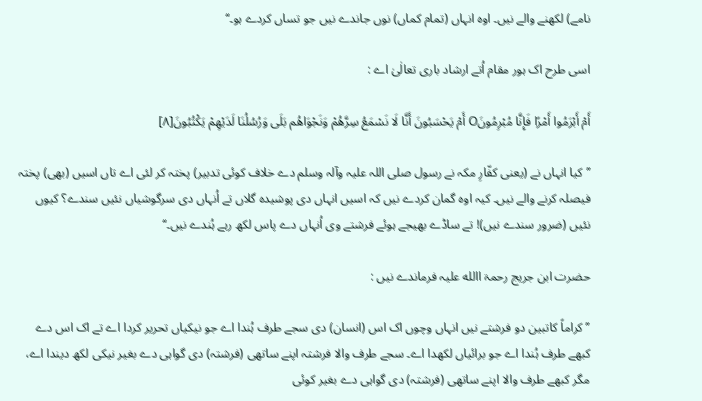نامے) لکھنے والے نيں۔ اوہ انہاں (تمام کماں) نوں جاندے نيں جو تساں کردے ہو۔‘‘

اسی طرح اک ہور مقام اُتے ارشاد باری تعالٰیٰ اے :

أَمْ أَبْرَمُوا أَمْرًا فَإِنَّا مُبْرِمُونَO أَمْ يَحْسَبُونَ أَنَّا لَا نَسْمَعُ سِرَّهُمْ وَنَجْوَاهُم بَلَى وَرُسُلُنَا لَدَيْهِمْ يَكْتُبُونَ[۸]

’’کیا انہاں نے (یعنی کفّارِ مکہ نے رسول صلی اللہ علیہ وآلہ وسلم دے خلاف کوئی تدبیر) پختہ کر لئی اے تاں اسيں (بھی) پختہ فیصلہ کرنے والے نيں۔ کیہ اوہ گمان کردے نيں کہ اسيں انہاں دی پوشیدہ گلاں تے اُنہاں دی سرگوشیاں نئيں سندے؟ کیوں نئيں (ضرور سندے نيں)! تے ساڈے بھیجے ہوئے فرشتے وی اُنہاں دے پاس لکھ رہے ہُندے نيں۔‘‘

حضرت ابن جریج رحمۃ االله علیہ فرماندے نيں :

’’کراماً کاتبین دو فرشتے نيں انہاں وچوں اک اس (انسان) دی سجے طرف ہُندا اے جو نیکیاں تحریر کردا اے تے اک اس دے کبھے طرف ہُندا اے جو برائیاں لکھدا اے۔ سجے طرف والا فرشتہ اپنے ساتھی (فرشتہ) دی گواہی دے بغیر نیکی لکھ دیندا اے، مگر کبھے طرف والا اپنے ساتھی (فرشتہ) دی گواہی دے بغیر کوئی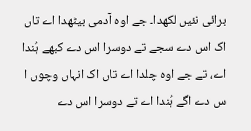برائی نئيں لکھدا۔ جے اوہ آدمی بیٹھدا اے تاں اک اس دے سجے تے دوسرا اس دے کبھے ہُندا اے، تے جے اوہ چلدا اے تاں اک انہاں وچوں ا س دے اگے ہُندا اے تے دوسرا اس دے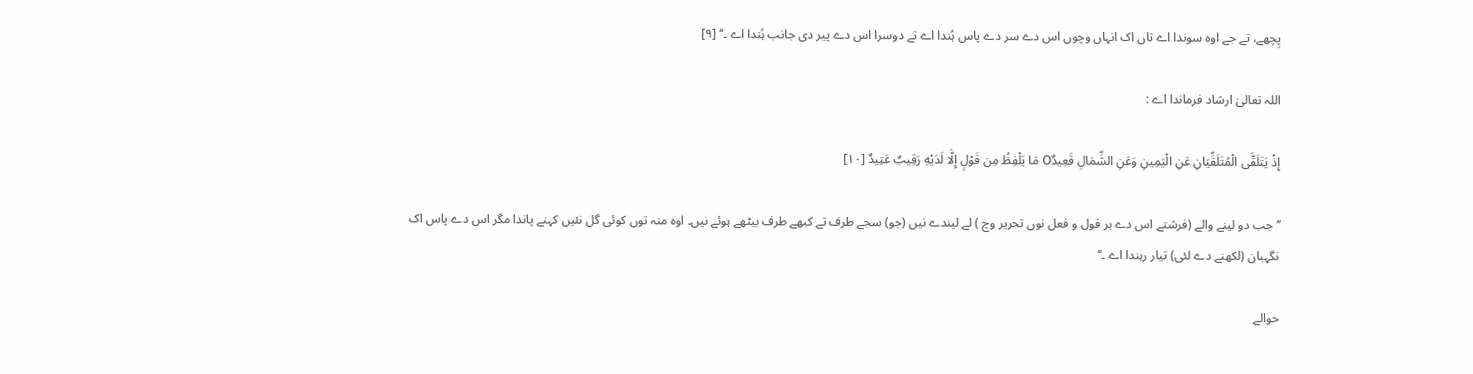پِچھے، تے جے اوہ سوندا اے تاں اک انہاں وچوں اس دے سر دے پاس ہُندا اے تے دوسرا اس دے پیر دی جانب ہُندا اے ۔‘‘ [۹]

اللہ تعالیٰ ارشاد فرماندا اے :

إِذْ يَتَلَقَّى الْمُتَلَقِّيَانِ عَنِ الْيَمِينِ وَعَنِ الشِّمَالِ قَعِيدٌO مَا يَلْفِظُ مِن قَوْلٍ إِلَّا لَدَيْهِ رَقِيبٌ عَتِيدٌ [۱۰]

’’جب دو لینے والے (فرشتے اس دے ہر قول و فعل نوں تحریر وچ ) لے لیندے نيں (جو) سجے طرف تے کبھے طرف بیٹھے ہوئے نيں۔ اوہ منہ توں کوئی گل نئيں کہنے پاندا مگر اس دے پاس اک نگہبان (لکھنے دے لئی) تیار رہندا اے ۔‘‘

حوالے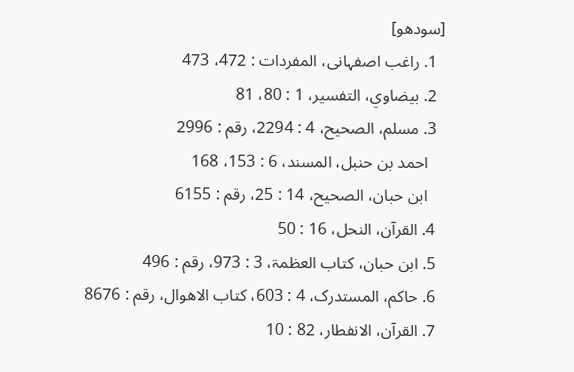[سودھو]
  1. راغب اصفہانی، المفردات : 472، 473
  2. بيضاوي، التفسير، 1 : 80، 81
  3. مسلم، الصحيح، 4 : 2294، رقم : 2996
    احمد بن حنبل، المسند، 6 : 153، 168
    ابن حبان، الصحيح، 14 : 25، رقم : 6155
  4. القرآن، النحل، 16 : 50
  5. ابن حبان، کتاب العظمۃ، 3 : 973، رقم : 496
  6. حاکم، المستدرک، 4 : 603، کتاب الاھوال، رقم : 8676
  7. القرآن، الانفطار، 82 : 10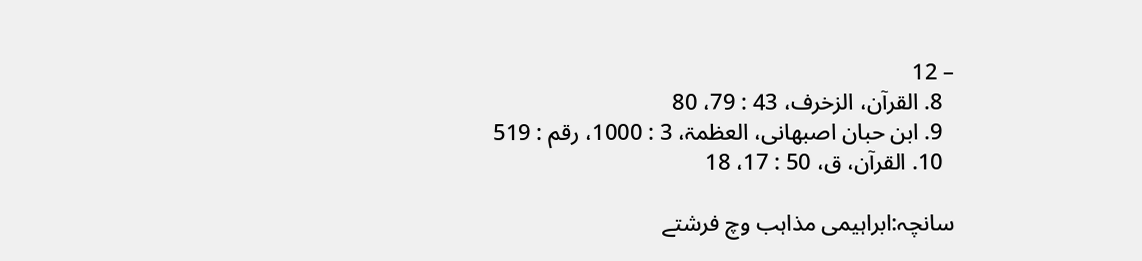– 12
  8. القرآن، الزخرف، 43 : 79، 80
  9. ابن حبان اصبھانی، العظمۃ، 3 : 1000، رقم : 519
  10. القرآن، ق، 50 : 17، 18

سانچہ:ابراہیمی مذاہب وچ فرشتے